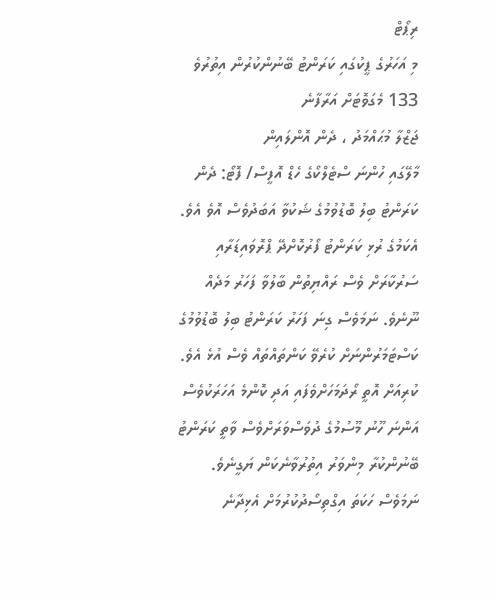ރިޕޯޓް
މި އަހަރުގެ ޕީކުގައި ކަރަންޓު ބޭނުންކުރުން އިތުރުވެ 133 މެގަވޮޓަށް އަރާފާނެ
ޖަޒްލާ މުޙައްމަދު ، ދެން އޮންލައިން
މާލޭގައި ހުންނަ ސްޓެލްކޯގެ ހެޑް އޮފީސް/ ފޮޓޯ: ދެން
ކަރަންޓު ބިލު ބޮޑުވުމުގެ ޝަކުވާ އަބަދުވެސް އޮވެ އެވެ. އެކަމުގެ ރުޅި ކަރަންޓު ފޯރުކޮށްދޭ ޕްރޮވައިޑަރާއި ސަރުކާރަށް ވެސް ރައްޔިތުން ބާލުވާ ފަހަރު މަދެއް ނޫނެވެ. ނަމަވެސް ގިނަ ފަހަރު ކަރަންޓު ބިލު ބޮޑުވުމުގެ ކަސްޓަމަރުންނަށް ކުރެވޭ ކަންތައްތައް ވެސް އުޅެ އެވެ.
ކުރިއަށް އޮތީ ރޯދަމަހަށްވެފައި އަދި ކޮންމެ އަހަރަކުވެސް އަންނަ ހޫނު މޫސުމުގެ ދުވަސްވަރަށްވެސް ވާތީ ކަރަންޓު ބޭނުންކުރާ މިންވަރު އިތުރުވާނެކަން ޔަގީނެވެ. ނަމަވެސް ހަކަތަ އިގްތިސޯދުކުރުމަށް އެޅިދާނެ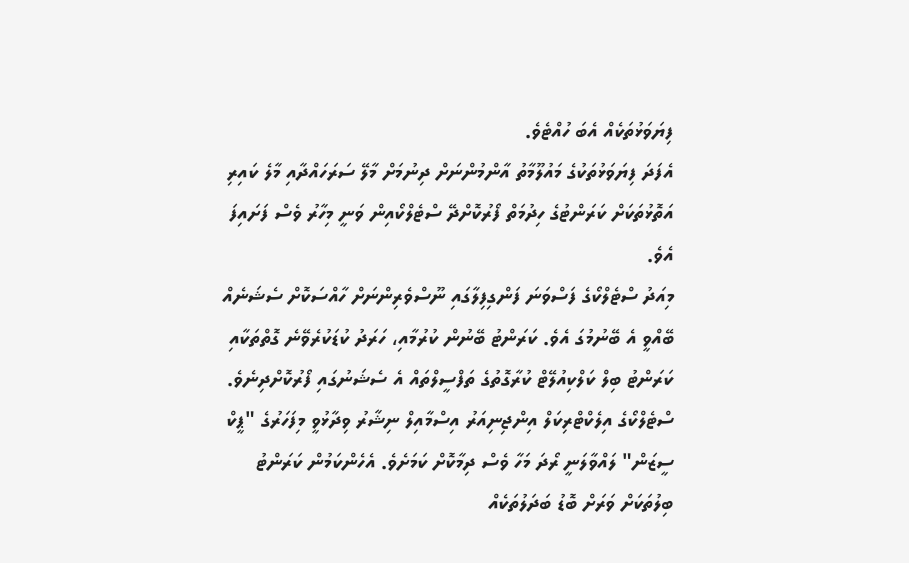ފިޔަވަޅުތަކެއް އެބަ ހުއްޓެވެ.
އެފަދަ ފިޔަވަޅުތަކުގެ މައުލޫމާތު އާންމުންނަށް ދިނުމަށް މާލޭ ސަރަހައްދާއި މާލެ ކައިރި އަތޮޅުތަކަށް ކަރަންޓުގެ ހިދުމަތް ފޯރުކޮށްދޭ ސްޓެލްކޯއިން ވަނީ މިހާރު ވެސް ފަށައިފަ އެވެ.
މިއަދު ސްޓެލްކޯގެ ފަސްވަނަ ފަންގިފިލާގައި ނޫސްވެރިންނަށް ހާއްސަކޮށް ސެޝަނެއް ބޭއްވީ އެ ބޭނުމުގަ އެވެ. ކަރަންޓު ބޭނުން ކުރުމާއި، ހަރަދު ކުޑަކުރެވޭނެ ގޮތްތަކާއި ކަރަންޓު ބިލް ކަލްކިއުލޭޓް ކުރާގޮތުގެ ތަފްސީލްތައް އެ ސެޝަނުގައި ފޯރުކޮށްދިނެވެ.
ސްޓެލްކޯގެ އިލެކްޓްރިކަލް އިންޖިނިއަރު އިސްމާއިލް ނިޝާރު ވިދާޅުވީ މިފަހަރުގެ "ޕީކް ސީޒަން" ލައްވާލަނީ ރޯދަ މަހާ ވެސް ދިމާކޮށް ކަމަށެވެ. އެހެންކަމުން ކަރަންޓު ބިލުތަކަށް ވަރަށް ބޮޑު ބަދަލުތަކެއް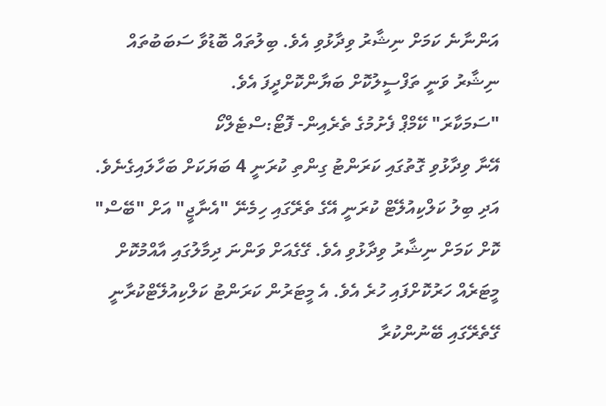އަންނާނެ ކަމަށް ނިޝާރު ވިދާޅުވި އެވެ. ބިލުތައް ބޮޑުވާ ސަބަބުތައް ނިޝާރު ވަނީ ތަފްސީލުކޮށް ބަޔާންކޮށްދީފަ އެވެ.
"ސަމަކާރަ" ކޭމްޕް ފެށުމުގެ ތެރެއިން- ފޮޓޯ:ސްޓެލްކޯ
އޭނާ ވިދާޅުވި ގޮތުގައި ކަރަންޓު ގިންތި ކުރަނީ 4 ބަޔަކަށް ބަހާލައިގެނެވެ. އަދި ބިލު ކަލްކިއުލޭޓް ކުރަނީ އޭގެ ތެރޭގައި ހިމެނޭ "އެނާޖީ" އަށް "ބޭސް" ކޮށް ކަމަށް ނިޝާރު ވިދާޅުވި އެވެ. ގޭގެއަށް ވަންނަ ދިމާލުގައި އާއްމުކޮށް މީޓަރެއް ހަރުކޮށްފައި ހުރެ އެވެ. އެ މީޓަރުން ކަރަންޓު ކަލްކިއުލޭޓްކުރާނީ ގޭތެރޭގައި ބޭނުންކުރާ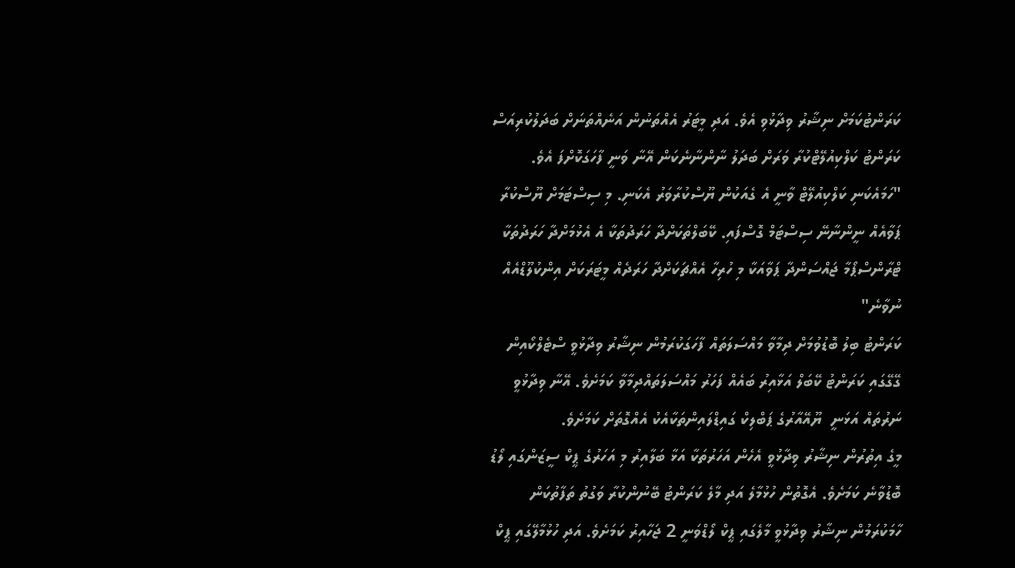ކަރަންޓުކަމަށް ނިޝާރު ވިދާޅުވި އެވެ. އަދި މީޓަރު އެއްތަނުން އަނެއްތަނަށް ބަދަލުކުރިއަސް ކަރަންޓު ކަލްކިއުލޭޓްކުރާ ވަރަށް ބަދަލު ނާންނާނެކަން އޭނާ ވަނީ ފާހަގަކޮށްފަ އެވެ.
"ހަމައެކަނި ކަލްކިއުލޭޓް ވާނީ އެ ގެއަކުން ޔޫސްކުރާވަރު އެކަނި. މި ސިސްޓަމަށް ޔޫސްކުރާ ޕަވާއެއް ނީންނާނޭ ސިސްޓަމް ގޮސްފައި. ކޭބަލްތަކަށްދާ ހަރަދުތަކާ އެ އެޅުމަށްދާ ހަރަދުތަކާ ޓްރާންސްޕޯމާ ޖައްސަންދާ ޕަވާއަކާ މި ހުރިހާ އެއްޗަކަށްދާ ހަރަދެއް މީޓަރަކަށް އިންކުލޫޑްއެއް ނުވާނެ"
ކަރަންޓު ބިލު ބޮޑުވުމަށް ދިމާވާ މައްސަލަތައް ފާހަގަކުރަމުން ނިޝާރު ވިދާޅުވީ ސްޓެލްކޯއިން ގޭގޭގައި ކަރަންޓު ކޭބަލް އަޅާއިރު ބައެއް ފަހަރު މައްސަލަތައްދިމާވާ ކަމަށެވެ. އޭނާ ވިދާޅުވީ ނަރުތައް އަޅަނީ  ޔޫއޭއާރުގެ ޕަބްލިކް ގައިޑްލައިންތަކާއެކު އެއްގޮތަށް ކަމަށެވެ.
މީގެ އިތުރުން ނިޝާރު ވިދާޅުވީ އެހެން އަހަރުތަކާ އަޅާ ބަލާއިރު މި އަހަރުގެ ޕީކް ސީޒަންގައި ލޯޑު ބޮޑުވާނެ ކަމަށެވެ. އެގޮތުން ހުޅުމާލެ އަދި މާލެ ކަރަންޓު ބޭނުންކުރާ ވަގުތު ތަފާތުކަން ހާމަކުރަމުން ނިޝާރު ވިދާޅުވީ މާލެގައި ޕީކް ލޯޑްވަނީ 2 ޖަހާއިރު ކަމަށެވެ. އަދި ހުޅުމާލޭގައި ޕީކް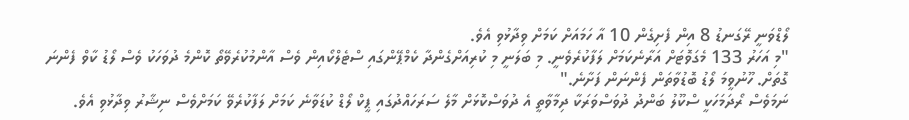ލޯޑްވަނީ ރޭގަނޑު 8 އިން ފެށިގެން 10 އާ ހަމައަށް ކަމަށް ވިދާޅުވި އެވެ.
"މި އަހަރު 133 މެގަވޮޓަށް އަރާނެކަމަށް ލަފާކުރެވެނީ. މި ބަލަނީ މި ކުރިއަށްގެންދާ ކެމްޕޭންގައި ސްޓެލްކޯއިން ވެސް އާންމުކުރެވޭތޯ ކޮންމެ ދުވަހަކު ވެސް ލޯޑު ކާވް ފެންނަ ގޮތަށް. ހޫނުވީމަ ލޯޑު ބޮޑުވާތަން ފެންނަން ފަށާނެ."
ނަމަވެސް ރޯދަމަހަކީ ސްކޫލު ބަންދު ދުވަސްވަރަކާ ދިމާވާތީ އެ ދުވަސްކޮޅަށް މާލެ ސަރަހައްދުގައި ޕީކް ލޯޑް ކުޑަވާނެ ކަމަށް ލަފާކުރެވޭ ކަމަށްވެސް ނިޝާރު ވިދާޅުވި އެވެ.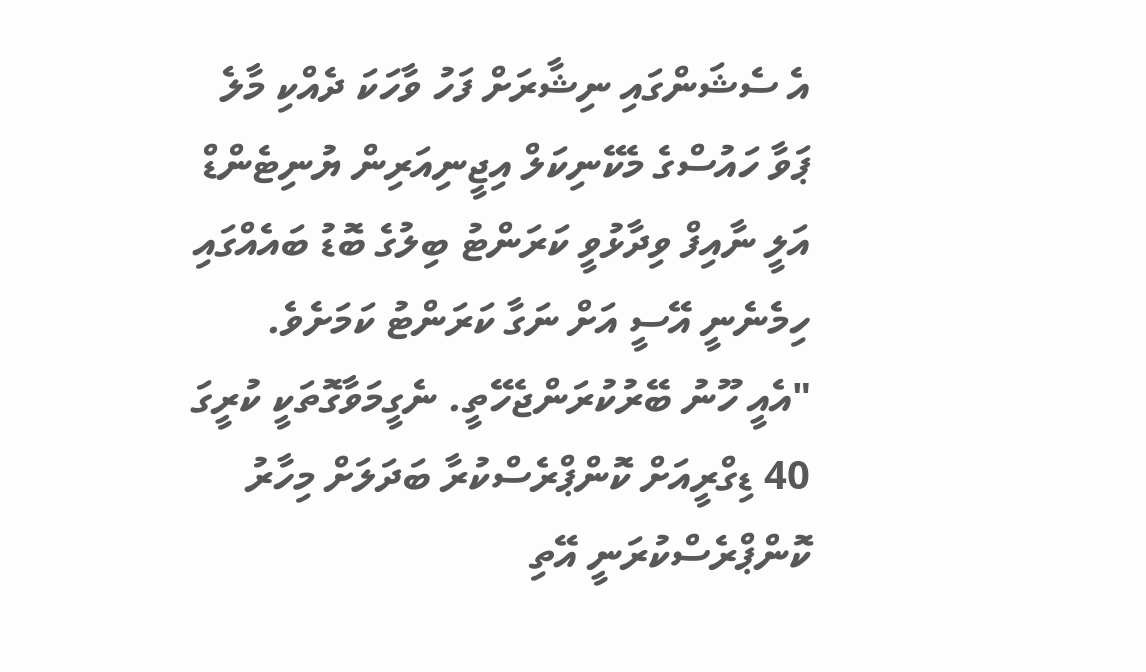އެ ސެޝަންގައި ނިޝާރަށް ފަހު ވާހަކަ ދެއްކި މާލެ ޕަވާ ހައުސްގެ މެކޭނިކަލް އިޖީނިއަރިން ޔުނިޓެންޑް އަލީ ނާއިފް ވިދާޅުވީ ކަރަންޓު ބިލުގެ ބޮޑު ބައެއްގައި ހިމެނެނީ އޭސީ އަށް ނަގާ ކަރަންޓު ކަމަށެވެ.
"އެއީ ހޫނު ބޭރުކުރަންޖެހޭތީ. ނެގީމަވާގޮތަކީ ކުރީގަ 40 ޑިގްރީއަށް ކޮންޕްރެސްކުރާ ބަދަލަށް މިހާރު ކޮންޕްރެސްކުރަނީ އޭތި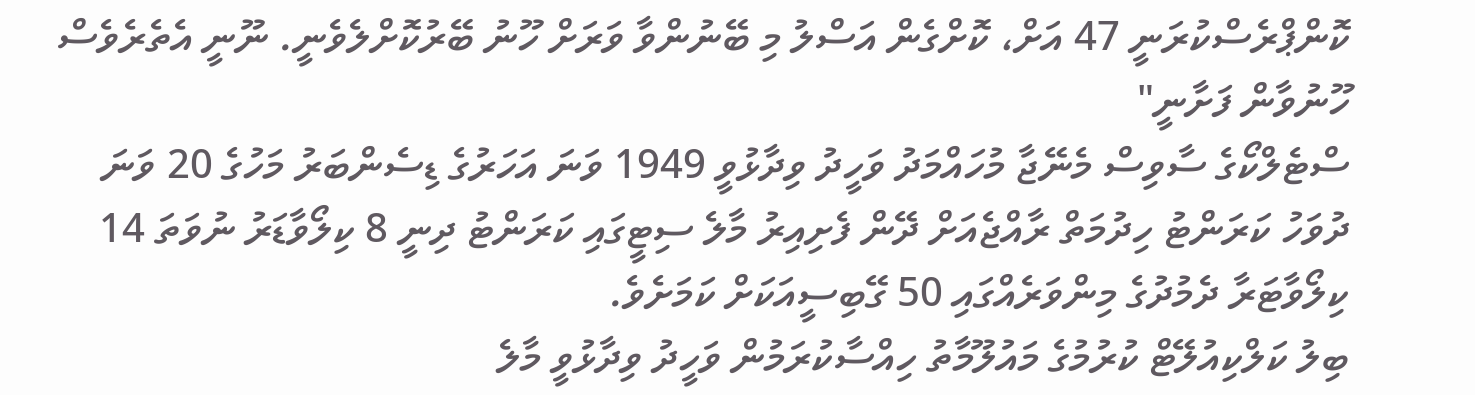ކޮންޕްރެސްކުރަނީ 47 އަށް، ކޮށްގެން އަސްލު މި ބޭނުންވާ ވަރަށް ހޫނު ބޭރުކޮށްލެވެނީ. ނޫނީ އެތެރެވެސް ހޫނުވާން ފަށާނީ"
ސްޓެލްކޯގެ ސާވިސް މެނޭޖާ މުހައްމަދު ވަހީދު ވިދާޅުވީ 1949 ވަނަ އަހަރުގެ ޑިސެންބަރު މަހުގެ 20 ވަނަ ދުވަހު ކަރަންޓު ހިދުމަތް ރާއްޖެއަށް ދޭން ފެށިއިރު މާލެ ސިޓީގައި ކަރަންޓު ދިނީ 8 ކިލޯވާޑަރު ނުވަތަ 14 ކިލޯވާޓަރާ ދެމުދުގެ މިންވަރެއްގައި 50 ގޭބިސީއަކަށް ކަމަށެވެ.
ބިލު ކަލްކިއުލޭޓް ކުރުމުގެ މައުލޫމާތު ހިއްސާކުރަމުން ވަހީދު ވިދާޅުވީ މާލެ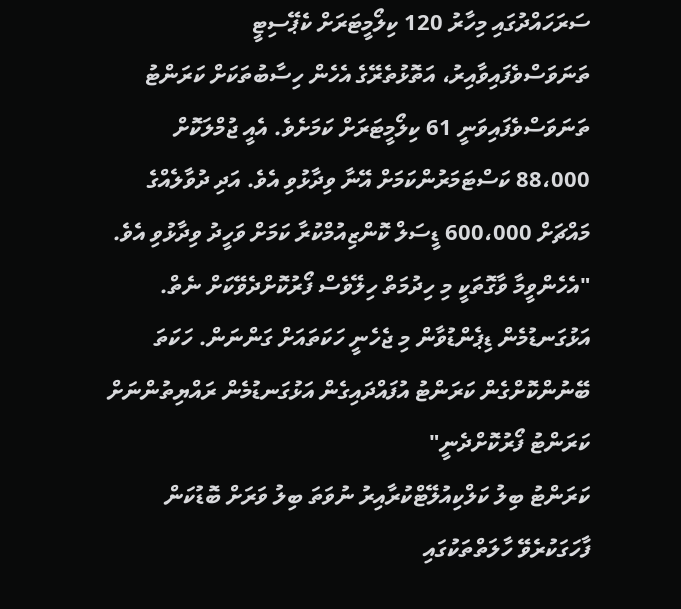ސަރަހައްދުގައި މިހާރު 120 ކިލޯމީޓަރަށް ކެޕޭސިޓީ ތަނަވަސްވެފައިވާއިރު، އަތޮޅުތެރޭގެ އެހެން ހިސާބުތަކަށް ކަރަންޓު ތަނަވަސްވެފައިވަނީ 61 ކިލޯމީޓަރަށް ކަމަށެވެ. އެއީ ޖުމްލަކޮށް 88،000 ކަސްޓަމަރުންކަމަށް އޭނާ ވިދާޅުވި އެވެ. އަދި ދުވާލެއްގެ މައްޗަށް 600،000 ޑީސަލް ކޮންޒިއުމްކުރާ ކަމަށް ވަހީދު ވިދާޅުވި އެވެ.
"އެހެންވީމާ ވާގޮތަކީ މި ހިދުމަތް ހިލޭވެސް ފޯރުކޮށްދެވޭކަށް ނެތް. އަޅުގަނޑުމެން ޑިޕެންޑުވާން މި ޖެހެނީ ހަކަތައަށް ގަންނަން. ހަކަތަ ބޭނުންކޮށްގެން ކަރަންޓު އުފައްދައިގެން އަޅުގަނޑުމެން ރައްޔިތުންނަށް ކަރަންޓު ފޯރުކޮށްދެނީ"
ކަރަންޓު ބިލު ކަލްކިއުލޭޓްކުރާއިރު ނުވަތަ ބިލު ވަރަށް ބޮޑުކަން ފާހަގަކުރެވޭ ހާލަތްތަކުގައި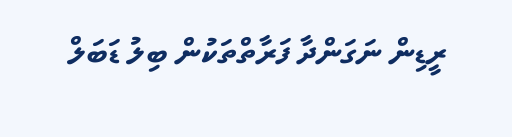ރީޑިން ނަގަންދާ ފަރާތްތަކުން ބިލު ޑަބަލް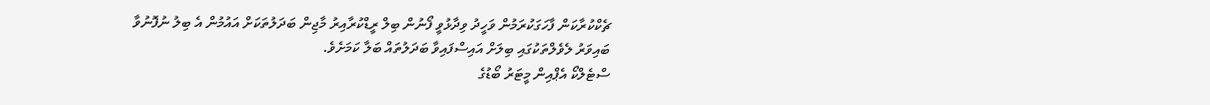ޗެކްކުރާކަން ފާހަގަކުރަމުން ވަހީދު ވިދާޅުވީ ފޯނުން ބިލް ރީޑްކުރާއިރު މާޖިން ބަދަލުތަކަށް އައުމުން އެ ބިލު ނުފޮނުވާ ބައިވަރު ލެވެލްތަކުގައި ބިލަށް އައިސްފައިވާ ބަދަލުތައް ބަލާ ކަމަށެވެ.
ސްޓެލްކޯ އެޕްއިން މީޓަރު ބޯޑުގެ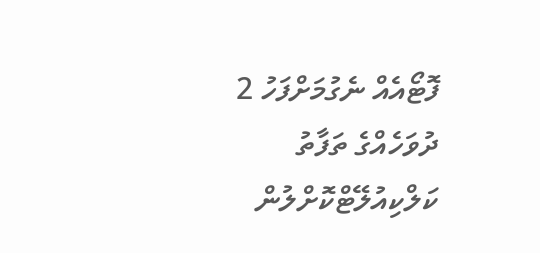ފޮޓޯއެއް ނެގުމަށްފަހު 2 ދުވަހެއްގެ ތަފާތު ކަލްކިއުލޭޓްކޮށްލުން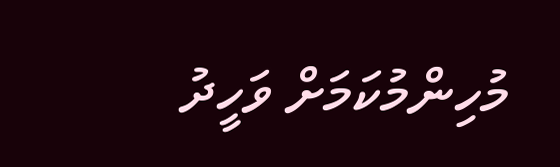މުހިންމުކަމަށް ވަހީދު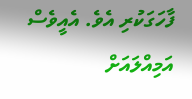ފާހަގަކުރި އެވެ. އެއީވެސް އަމިއްލައަށް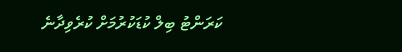ކަރަންޓު ބިލް ކުޑަކުރުމަށް ކުރެވިދާނެ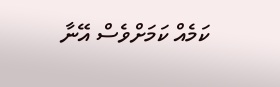ކަމެއް ކަމަށްވެސް އޭނާ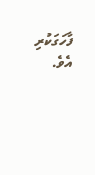ފާހަގަކުރި އެވެ.